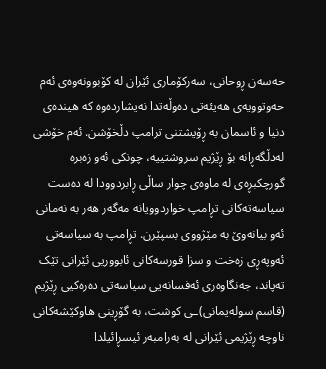حەسەن ڕوحانی، سەرکۆماری ئێران لە کۆبوونەوەی ئەم حەوتوویەی هەیئەتی دەوڵەتدا نەیشاردەوە کە هیندەی دنیا و ئاسمان بە ڕۆیشتنی ترامپ دڵخۆشن. ئەم خۆشی لەدڵگەڕانە بۆ ڕێژیم سروشتییە، چونکی ئەو زەبرە گورچکبڕەی لە ماوەی چوار ساڵی ڕابردوودا لە دەست سیاسەتەکانی تڕامپ خواردوویانە مەگەر هەر بە نەمانی ئەو بیانەوێ بە مێژووی بسپێرن. تڕامپ بە سیاسەتی ئەوپەڕی زەخت و سزا قورسەکانی ئابووریی ئێرانی تێک تەپاند، جەنگاوەری ئەفسانەیی سیاسەتی دەرەکیی ڕێژیم (قاسم سولەیمانی)ـی کوشت، بە گۆڕینی هاوکێشەکانی ناوچە ڕێژیمی ئێرانی لە بەرامبەر ئیسڕائیلدا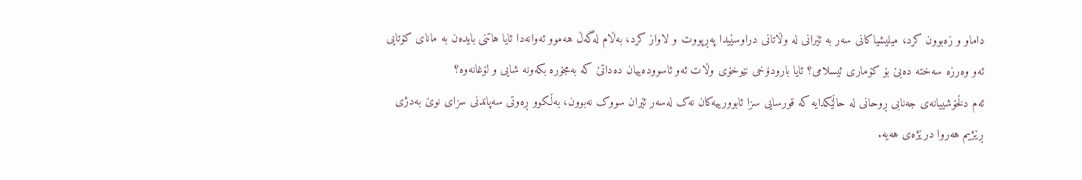داماو و زەبوون کرد، میلیشیاکانی سەر بە ئێرانی لە وڵاتانی دراوسێیدا پەڕپووت و لاواز کرد، بەڵام لەگەڵ هەموو ئەوانەدا ئایا هاتنی بایدەن بە مانای کۆتایی ئەو وەرزە سەختە دەبێ بۆ کۆماری ئیسلامی؟ ئایا بارودۆخی نێوخۆی وڵات ئەو ئاسوودەییان دەداتێ کە بەمجۆرە بکەونە شایی و لۆغانەوە؟
ئەم دڵخۆشییانەی جەنابی ڕوحانی لە حاڵێکدایە کە قورسایی سزا ئابوورییەکان نەک لەسەر ئێران سووک نەبوون، بەڵکوو ڕەوتی سەپاندنی سزای نوێ بەدژی ڕێژیم هەروا درێژەی هەیە.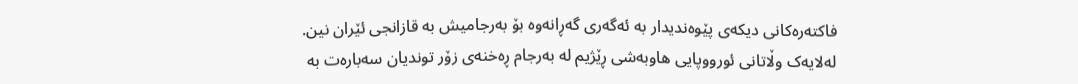فاکتەرەکانی دیکەی پێوەندیدار بە ئەگەری گەڕانەوە بۆ بەرجامیش بە قازانجی ئێران نین.
لەلایەک وڵاتانی ئورووپایی هاوبەشی ڕێژیم لە بەرجام ڕەخنەی زۆر توندیان سەبارەت بە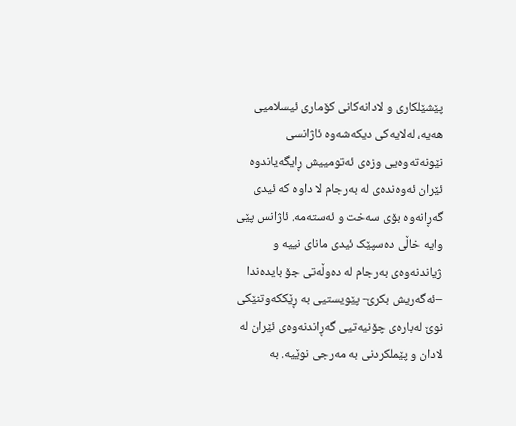پێشێلکاری و لادانەکانی کۆماری ئیسلامیی هەیە، لەلایەکی دیکەشەوە ئاژانسی نێونەتەوەیی وزەی ئەتومییش ڕایگەیاندوە ئێران ئەوەندەی لە بەرجام لا داوە کە ئیدی گەڕانەوە بۆی سەخت و ئەستەمە. ئاژانس پێی وایە خاڵی دەسپێک ئیدی مانای نییە و ژیاندنەوەی بەرجام لە دەوڵەتی جۆ بایدەندا –ئەگەریش بکرێ- پێویستیی بە ڕێککەوتنێکی نوێ لەبارەی چۆنیەتیی گەڕاندنەوەی ئێران لە لادان و پێملکردنی بە مەرجی نوێیە. بە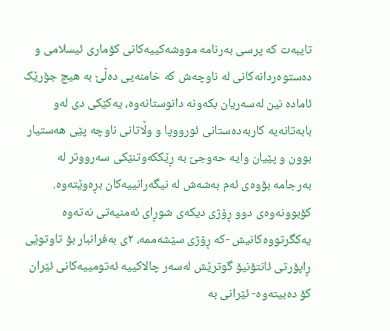تایبەت کە پرسی بەرنامە مووشەکییەکانی کۆماری ئیسلامی و دەستوەردانەکانی لە ناوچەش کە خامنەیی دەڵێ بە هیچ جۆرێک ئامادە نین لەسەریان بکەونە دانوستانەوە، یەکێکی دی لەو بابەتانەیە کاربەدەستانی ئورووپا و وڵاتانی ناوچە پێی هەستیار بوون و پێیان وایە حەوجێ بە ڕێککەوتنێکی سەرووتر لە بەرجامە بۆوەی ئەم بەشەش لە نیگەرانییەکان بڕەوێتەوە. کۆبوونەوەی دوو ڕۆژی دیکەی شوڕای ئەمنیەتی نەتەوە یەکگرتووەکانیش -کە ڕۆژی سێشەممە، ٢ی بەفرانبار بۆ تاوتوێی ڕاپۆرتی ئانتۆنیۆ گوترێش لەسەر چالاکییە ئەتومییەکانی ئێران کۆ دەبیتەوە- ئێرانی بە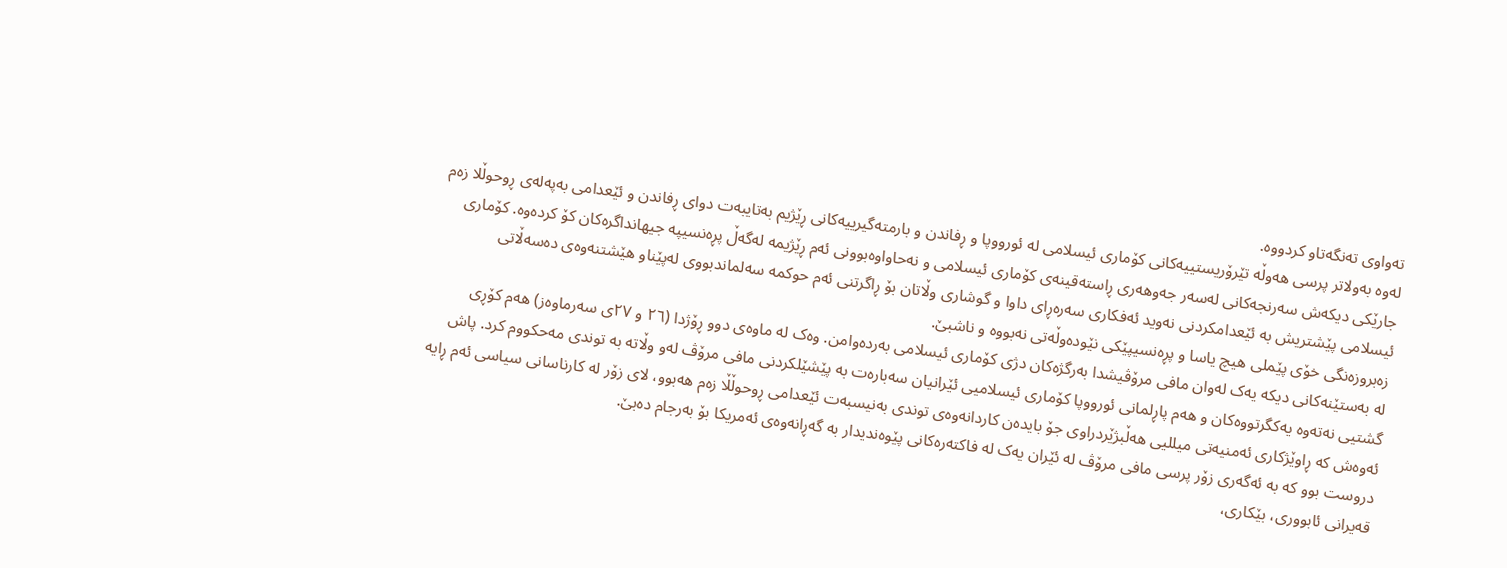تەواوی تەنگەتاو کردووە.
لەوە بەولاتر پرسی هەوڵە تێرۆریستییەکانی کۆماری ئیسلامی لە ئورووپا و ڕفاندن و بارمتەگیرییەکانی ڕێژیم بەتایبەت دوای ڕفاندن و ئێعدامی بەپەلەی ڕوحوڵلا زەم جارێکی دیکەش سەرنجەکانی لەسەر جەوهەری ڕاستەقینەی کۆماری ئیسلامی و نەحاواوەبوونی ئەم ڕێژیمە لەگەڵ پڕەنسیپە جیهانداگرەکان کۆ کردەوە. کۆماری ئیسلامی پێشتریش بە ئێعدامکردنی نەوید ئەفکاری سەرەڕای داوا و گوشاری وڵاتان بۆ ڕاگرتنی ئەم حوکمە سەلماندبووی لەپێناو هێشتنەوەی دەسەڵاتی زەبروزەنگی خۆی پێملی هیچ یاسا و پڕەنسیپێکی نێودەوڵەتی نەبووە و ناشبێ.
لە بەستێنەکانی دیکە یەک لەوان مافی مرۆڤیشدا بەرگژەکان دژی کۆماری ئیسلامی بەردەوامن. وەک لە ماوەی دوو ڕۆژدا (٢٦ و ٢٧ی سەرماوەز) هەم کۆڕی گشتیی نەتەوە یەکگرتووەکان و هەم پاڕلمانی ئورووپا کۆماری ئیسلامیی ئێرانیان سەبارەت بە پێشێلکردنی مافی مرۆڤ لەو وڵاتە بە توندی مەحکووم کرد. پاش ئەوەش کە ڕاوێژکاری ئەمنیەتی میللیی هەڵبژێردراوی جۆ بایدەن کاردانەوەی توندی بەنیسبەت ئێعدامی ڕوحوڵڵا زەم هەبوو، لای زۆر لە کارناسانی سیاسی ئەم ڕایە دروست بوو کە بە ئەگەری زۆر پرسی مافی مرۆڤ لە ئێران یەک لە فاکتەرەکانی پێوەندیدار بە گەڕانەوەی ئەمریکا بۆ بەرجام دەبێ.
قەیرانی ئابووری، بێکاری،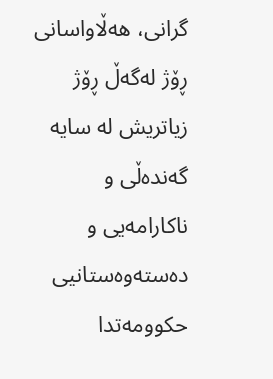گرانی، هەڵاواسانی ڕۆژ لەگەڵ ڕۆژ زیاتریش لە سایە گەندەڵی و ناکارامەیی و دەستەوەستانیی حکوومەتدا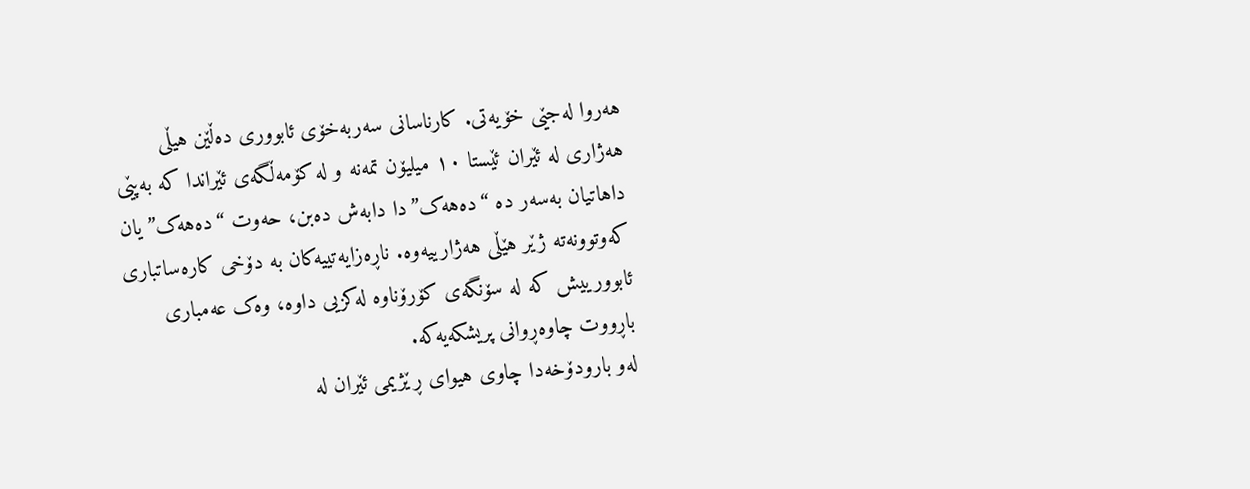هەروا لەجێی خۆیەتی. کارناسانی سەربەخۆی ئابووری دەڵێن هیڵی هەژاری لە ئێران ئێستا ١٠ میلیۆن تمەنە و لە کۆمەڵگەی ئێراندا کە بەپێی داهاتیان بەسەر دە “دەهەک”دا دابەش دەبن، حەوت “دەهەک”یان کەوتوونەتە ژێر هێڵی هەژارییەوە. ناڕەزایەتییەکان بە دۆخی کارەساتباری ئابوورییش کە لە سۆنگەی کۆرۆناوە لەکزیی داوە، وەک عەمباری باڕووت چاوەڕوانی پریشکەیەکە.
لەو بارودۆخەدا چاوی هیوای ڕێژیمی ئێران لە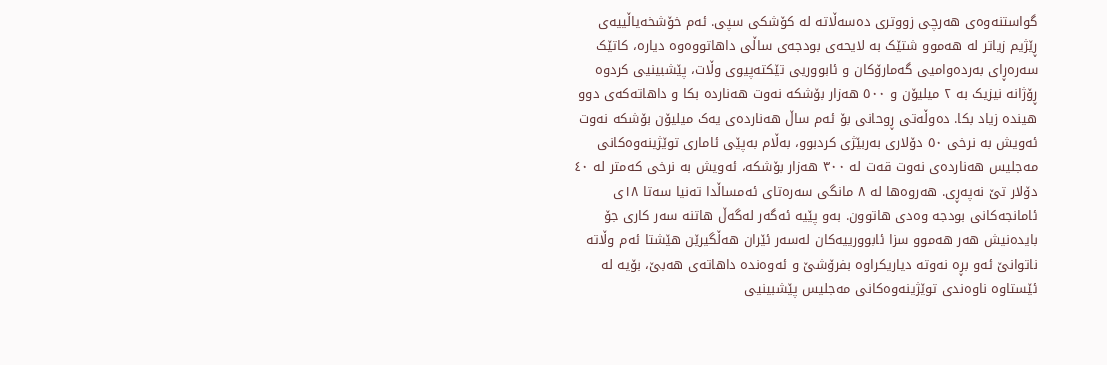گواستنەوەی هەرچی زووتری دەسەڵاتە لە کۆشکی سپی. ئەم خۆشخەیاڵییەی ڕێژیم زیاتر لە هەموو شتێک بە لایحەی بودجەی ساڵی داهاتووەوە دیارە، کاتێک سەرەڕای بەردەوامیی گەمارۆکان و ئابووریی تێکتەپیوی وڵات، پێشبینیی کردوە ڕۆژانە نیزیک بە ٢ میلیۆن و ٥٠٠ هەزار بۆشکە نەوت هەناردە بکا و داهاتەکەی دوو هیندە زیاد بکا. دەوڵەتی ڕوحانی بۆ ئەم ساڵ هەناردەی یەک میلیۆن بۆشکە نەوت ئەویش بە نرخی ٥٠ دۆلاری بەربێژی کردبوو، بەڵام بەپێی ئاماری توێژینەوەکانی مەجلیس هەناردەی نەوت قەت لە ٣٠٠ هەزار بۆشکە، ئەویش بە نرخی کەمتر لە ٤٠ دۆلار تێ نەپەڕی. هەروەها لە ٨ مانگی سەرەتای ئەمساڵدا تەنیا سەتا ١٨ی ئامانجەکانی بودجە وەدی هاتوون. بەو پێیە ئەگەر لەگەڵ هاتنە سەر کاری جۆ بایدەنیش هەر هەموو سزا ئابوورییەکان لەسەر ئێران هەڵگیرێن هێشتا ئەم وڵاتە ناتوانێ ئەو بڕە نەوتە دیاریکراوە بفرۆشێ و ئەوەندە داهاتەی هەبێ، بۆیە لە ئێستاوە ناوەندی توێژینەوەکانی مەجلیس پێشبینیی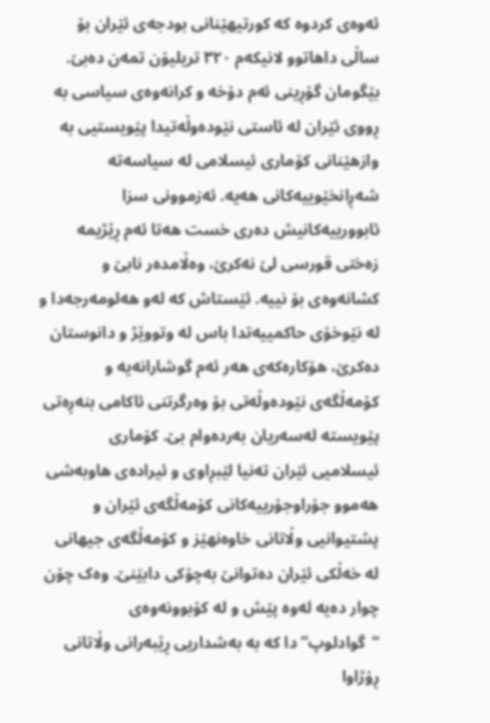ئەوەی کردوە کە کورتیهێنانی بودجەی ئێران بۆ ساڵی داهاتوو لانیکەم ٣٢٠ تریلیۆن تمەن دەبێ.
بێگومان گۆڕینی ئەم دۆخە و کرانەوەی سیاسی بە ڕووی ئێران لە ئاستی نێودەوڵەتیدا پێویستیی بە وازهێنانی کۆماری ئیسلامی لە سیاسەتە شەڕانخێوییەکانی هەیە. ئەزموونی سزا ئابوورییەکانیش دەری خست هەتا ئەم ڕێژیمە زەختی قورسی لێ نەکرێ، وەڵامدەر نابێ و کشانەوەی بۆ نییە. ئێستاش کە لەو هەلومەرجەدا و لە نێوخۆی حاکمییەتدا باس لە وتووێژ و دانوستان دەکرێ، هۆکارەکەی هەر ئەم گوشارانەیە و کۆمەڵگەی نێودەوڵەتی بۆ وەرگرتنی ئاکامی بنەڕەتی پێویستە لەسەریان بەردەوام بێ. کۆماری ئیسلامیی ئێران تەنیا لێبڕاوی و ئیرادەی هاوبەشی هەموو جۆراوجۆرییەکانی کۆمەڵگەی ئێران و پشتیوانیی وڵاتانی خاوەنهێز و کۆمەڵگەی جیهانی لە خەڵکی ئێران دەتوانێ بەچۆکی دابێنێ. وەک چۆن چوار دەیە لەوە پێش و لە کۆبوونەوەی “گوادلوپ”دا کە بە بەشداریی ڕێبەرانی وڵاتانی ڕۆژاوا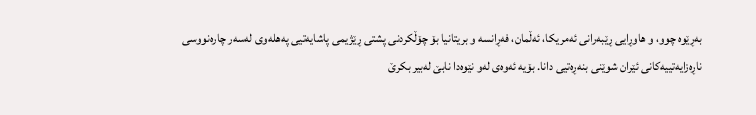بەڕێوە چوو، و هاوڕایی ڕێبەرانی ئەمریکا، ئەڵمان، فەڕانسە و بریتانیا بۆ چۆڵکردنی پشتی ڕێژیمی پاشایەتیی پەهلەوی لەسەر چارەنووسی ناڕەزایەتییەکانی ئێران شوێنی بنەڕەتیی دانا. بۆیە ئەوەی لەو نێوەدا نابێ لەبیر بکرێ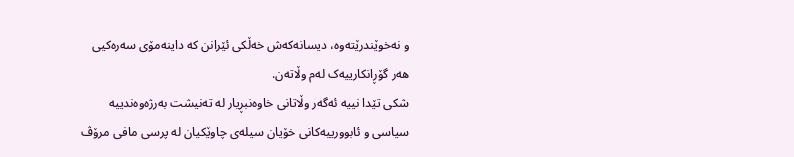و نەخوێندرێتەوە، دیسانەکەش خەڵکی ئێرانن کە داینەمۆی سەرەکیی هەر گۆڕانکارییەک لەم وڵاتەن.
شکی تێدا نییە ئەگەر وڵاتانی خاوەنبڕیار لە تەنیشت بەرژەوەندییە سیاسی و ئابوورییەکانی خۆیان سیلەی چاوێکیان لە پرسی مافی مرۆڤ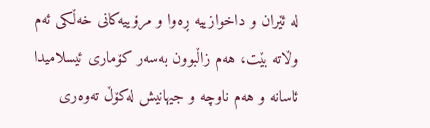لە ئێران و داخوازییە ڕەوا و مرۆییەکانی خەڵکی ئەم وڵاتە بێت، هەم زاڵبوون بەسەر کۆماری ئیسلامیدا ئاسانە و هەم ناوچە و جیهانیش لەکۆڵ تەوەری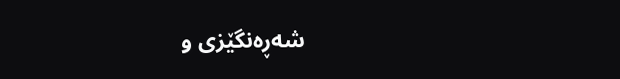شەڕەنگێزی و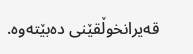قەیرانخوڵقێنی دەبێتەوە.